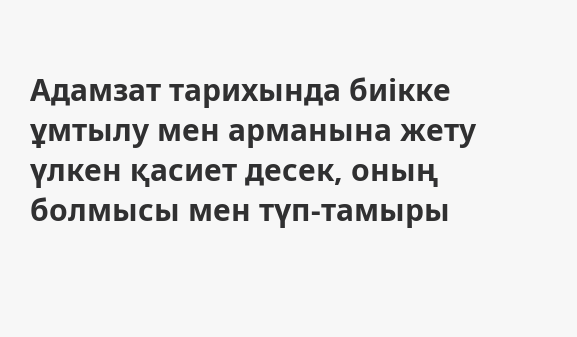Адамзат тарихында биікке ұмтылу мен арманына жету үлкен қасиет десек, оның болмысы мен түп-тамыры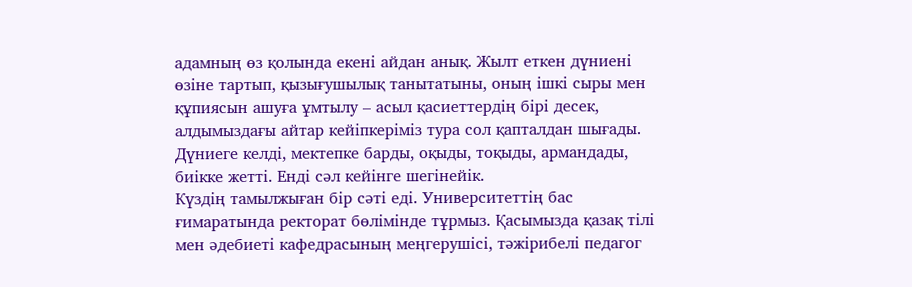адамның өз қолында екені айдан анық. Жылт еткен дүниені өзіне тартып, қызығушылық танытатыны, оның ішкі сыры мен құпиясын ашуға ұмтылу – асыл қасиеттердің бірі десек, алдымыздағы айтар кейіпкеріміз тура сол қапталдан шығады. Дүниеге келді, мектепке барды, оқыды, тоқыды, армандады, биікке жетті. Енді сәл кейінге шегінейік.
Күздің тамылжыған бір сәті еді. Университеттің бас ғимаратында ректорат бөлімінде тұрмыз. Қасымызда қазақ тілі мен әдебиеті кафедрасының меңгерушісі, тәжірибелі педагог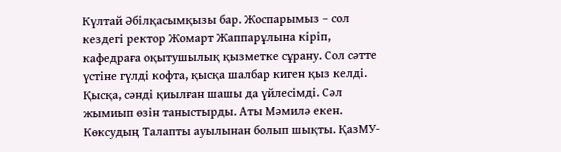Күлтай Әбілқасымқызы бар. Жоспарымыз – сол кездегі ректор Жомарт Жаппарұлына кіріп, кафедраға оқытушылық қызметке сұрану. Сол сәтте үстіне гүлді кофта, қысқа шалбар киген қыз келді. Қысқа, сәнді қиылған шашы да үйлесімді. Сәл жымиып өзін таныстырды. Аты Мәмилә екен. Көксудың Талапты ауылынан болып шықты. ҚазМУ-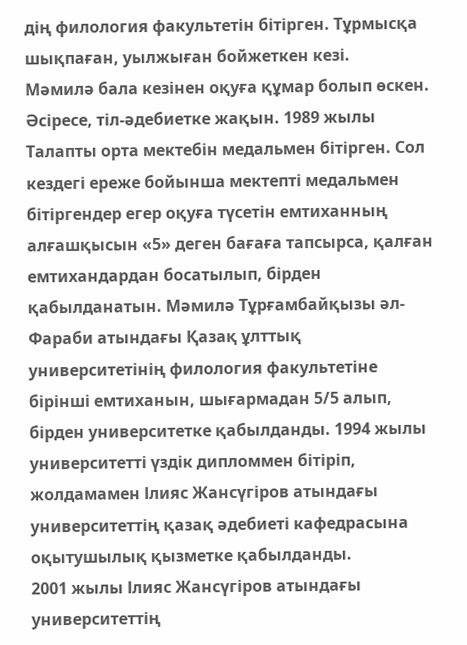дің филология факультетін бітірген. Тұрмысқа шықпаған, уылжыған бойжеткен кезі.
Мәмилә бала кезінен оқуға құмар болып өскен. Әсіресе, тіл-әдебиетке жақын. 1989 жылы Талапты орта мектебін медальмен бітірген. Сол кездегі ереже бойынша мектепті медальмен бітіргендер егер оқуға түсетін емтиханның алғашқысын «5» деген бағаға тапсырса, қалған емтихандардан босатылып, бірден қабылданатын. Мәмилә Тұрғамбайқызы әл-Фараби атындағы Қазақ ұлттық университетінің филология факультетіне бірінші емтиханын, шығармадан 5/5 алып, бірден университетке қабылданды. 1994 жылы университетті үздік дипломмен бітіріп, жолдамамен Ілияс Жансүгіров атындағы университеттің қазақ әдебиеті кафедрасына оқытушылық қызметке қабылданды.
2001 жылы Ілияс Жансүгіров атындағы университеттің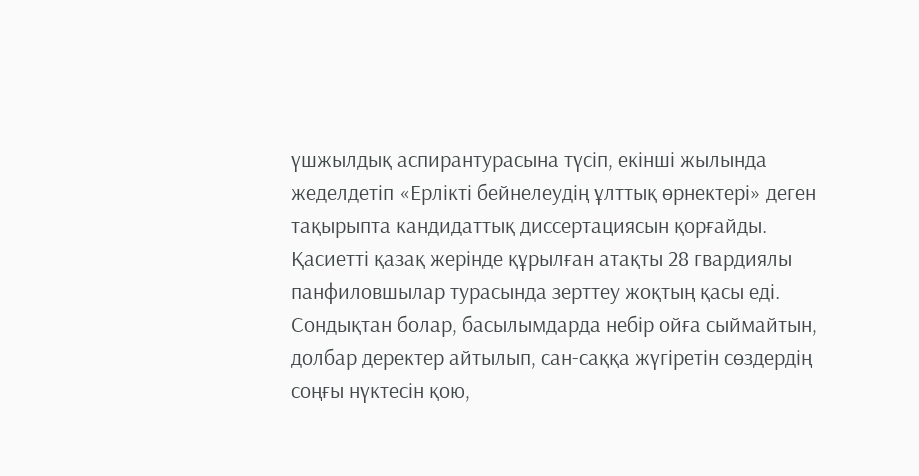үшжылдық аспирантурасына түсіп, екінші жылында жеделдетіп «Ерлікті бейнелеудің ұлттық өрнектері» деген тақырыпта кандидаттық диссертациясын қорғайды. Қасиетті қазақ жерінде құрылған атақты 28 гвардиялы панфиловшылар турасында зерттеу жоқтың қасы еді. Сондықтан болар, басылымдарда небір ойға сыймайтын, долбар деректер айтылып, сан-саққа жүгіретін сөздердің соңғы нүктесін қою,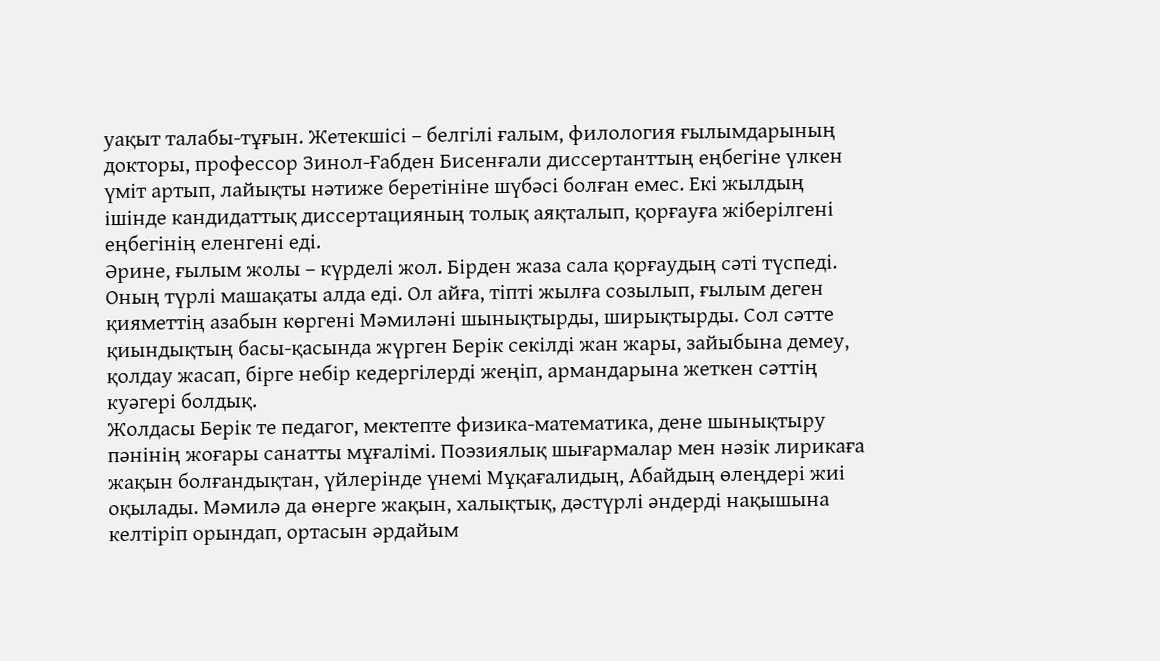уақыт талабы-тұғын. Жетекшісі – белгілі ғалым, филология ғылымдарының докторы, профессор Зинол-Ғабден Бисенғали диссертанттың еңбегіне үлкен үміт артып, лайықты нәтиже беретініне шүбәсі болған емес. Екі жылдың ішінде кандидаттық диссертацияның толық аяқталып, қорғауға жіберілгені еңбегінің еленгені еді.
Әрине, ғылым жолы – күрделі жол. Бірден жаза сала қорғаудың сәті түспеді. Оның түрлі машақаты алда еді. Ол айға, тіпті жылға созылып, ғылым деген қияметтің азабын көргені Мәмиләні шынықтырды, ширықтырды. Сол сәтте қиындықтың басы-қасында жүрген Берік секілді жан жары, зайыбына демеу, қолдау жасап, бірге небір кедергілерді жеңіп, армандарына жеткен сәттің куәгері болдық.
Жолдасы Берік те педагог, мектепте физика-математика, дене шынықтыру пәнінің жоғары санатты мұғалімі. Поэзиялық шығармалар мен нәзік лирикаға жақын болғандықтан, үйлерінде үнемі Мұқағалидың, Абайдың өлеңдері жиі оқылады. Мәмилә да өнерге жақын, халықтық, дәстүрлі әндерді нақышына келтіріп орындап, ортасын әрдайым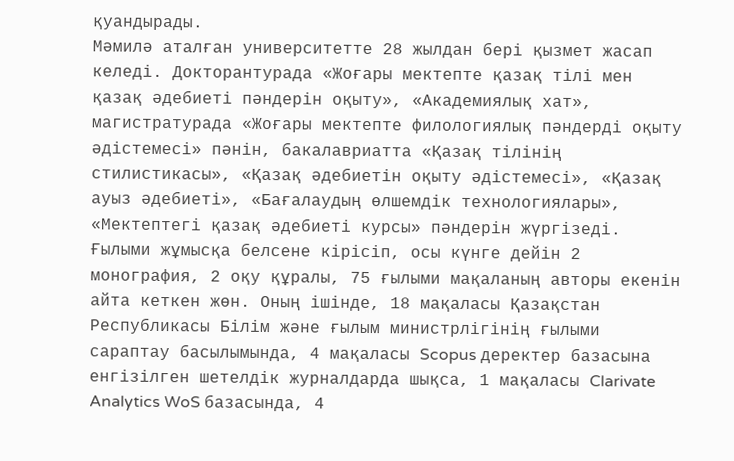қуандырады.
Мәмилә аталған университетте 28 жылдан бері қызмет жасап келеді. Докторантурада «Жоғары мектепте қазақ тілі мен қазақ әдебиеті пәндерін оқыту», «Академиялық хат», магистратурада «Жоғары мектепте филологиялық пәндерді оқыту әдістемесі» пәнін, бакалавриатта «Қазақ тілінің стилистикасы», «Қазақ әдебиетін оқыту әдістемесі», «Қазақ ауыз әдебиеті», «Бағалаудың өлшемдік технологиялары», «Мектептегі қазақ әдебиеті курсы» пәндерін жүргізеді.
Ғылыми жұмысқа белсене кірісіп, осы күнге дейін 2 монография, 2 оқу құралы, 75 ғылыми мақаланың авторы екенін айта кеткен жөн. Оның ішінде, 18 мақаласы Қазақстан Республикасы Білім және ғылым министрлігінің ғылыми сараптау басылымында, 4 мақаласы Scopus деректер базасына енгізілген шетелдік журналдарда шықса, 1 мақаласы Clarivate Analytics WoS базасында, 4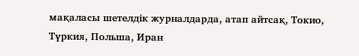мақаласы шетелдік журналдарда, атап айтсақ, Токио, Түркия, Польша, Иран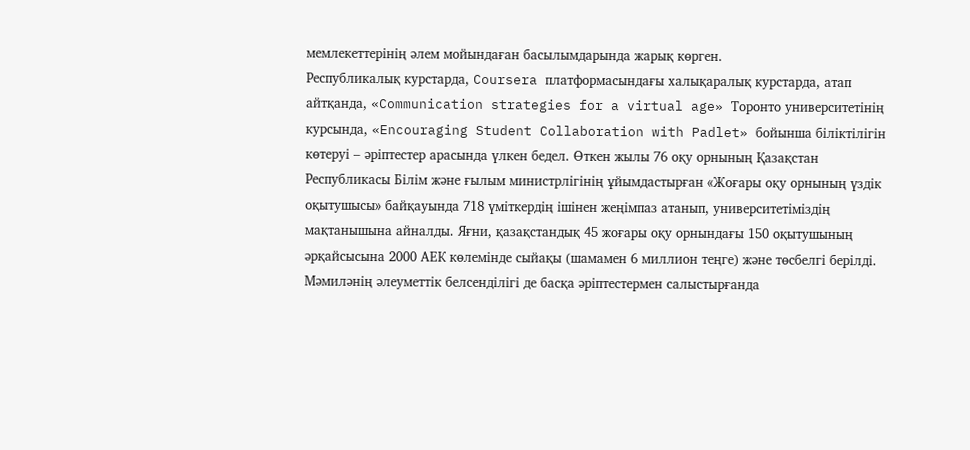мемлекеттерінің әлем мойындаған басылымдарында жарық көрген.
Республикалық курстарда, Coursera платформасындағы халықаралық курстарда, атап айтқанда, «Communication strategies for a virtual age» Торонто университетінің курсында, «Encouraging Student Collaboration with Padlet» бойынша біліктілігін көтеруі – әріптестер арасында үлкен бедел. Өткен жылы 76 оқу орнының Қазақстан Республикасы Білім және ғылым министрлігінің ұйымдастырған «Жоғары оқу орнының үздік оқытушысы» байқауында 718 үміткердің ішінен жеңімпаз атанып, университетіміздің мақтанышына айналды. Яғни, қазақстандық 45 жоғары оқу орнындағы 150 оқытушының әрқайсысына 2000 АЕК көлемінде сыйақы (шамамен 6 миллион теңге) және төсбелгі берілді.
Мәмиләнің әлеуметтік белсенділігі де басқа әріптестермен салыстырғанда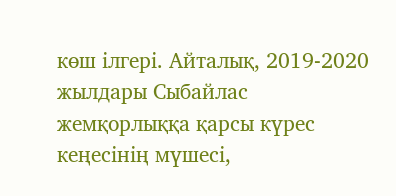көш ілгері. Айталық, 2019-2020 жылдары Сыбайлас жемқорлыққа қарсы күрес кеңесінің мүшесі,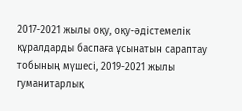2017-2021 жылы оқу, оқу-әдістемелік құралдарды баспаға ұсынатын сараптау тобының мүшесі, 2019-2021 жылы гуманитарлық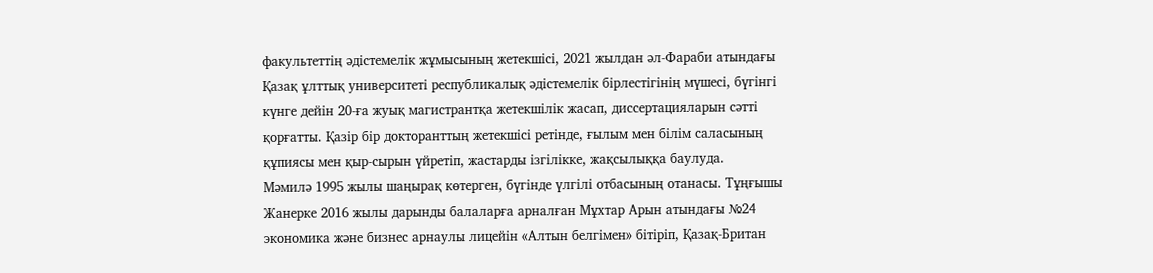факультеттің әдістемелік жұмысының жетекшісі, 2021 жылдан әл-Фараби атындағы Қазақ ұлттық университеті республикалық әдістемелік бірлестігінің мүшесі, бүгінгі күнге дейін 20-ға жуық магистрантқа жетекшілік жасап, диссертацияларын сәтті қорғатты. Қазір бір докторанттың жетекшісі ретінде, ғылым мен білім саласының құпиясы мен қыр-сырын үйретіп, жастарды ізгілікке, жақсылыққа баулуда.
Мәмилә 1995 жылы шаңырақ көтерген, бүгінде үлгілі отбасының отанасы. Тұңғышы Жанерке 2016 жылы дарынды балаларға арналған Мұхтар Арын атындағы №24 экономика және бизнес арнаулы лицейін «Алтын белгімен» бітіріп, Қазақ-Британ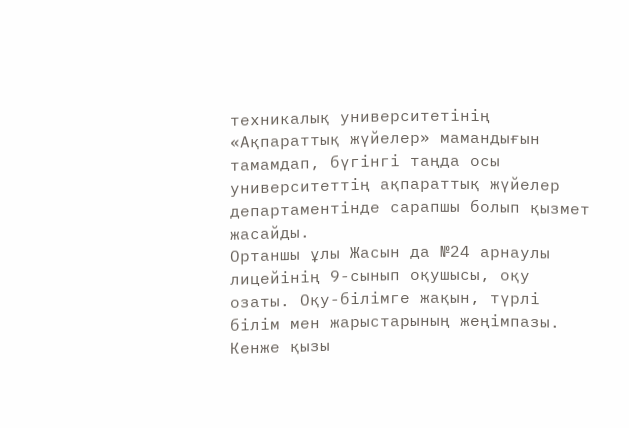техникалық университетінің «Ақпараттық жүйелер» мамандығын тамамдап, бүгінгі таңда осы университеттің ақпараттық жүйелер департаментінде сарапшы болып қызмет жасайды.
Ортаншы ұлы Жасын да №24 арнаулы лицейінің 9-сынып оқушысы, оқу озаты. Оқу-білімге жақын, түрлі білім мен жарыстарының жеңімпазы. Кенже қызы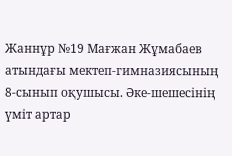Жаннұр №19 Мағжан Жұмабаев атындағы мектеп-гимназиясының 8-сынып оқушысы. Әке-шешесінің үміт артар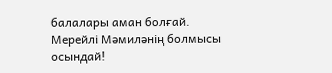балалары аман болғай.
Мерейлі Мәмиләнің болмысы осындай!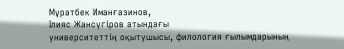Мұратбек Иманғазинов,
Ілияс Жансүгіров атындағы
университеттің оқытушысы, филология ғылымдарының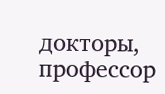докторы, профессор